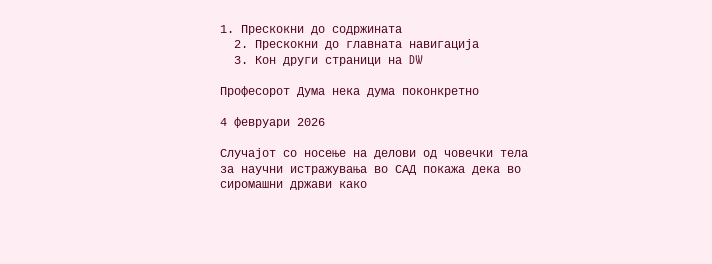1. Прескокни до содржината
  2. Прескокни до главната навигација
  3. Кон други страници на DW

Професорот Дума нека дума поконкретно

4 февруари 2026

Случајот со носење на делови од човечки тела за научни истражувања во САД покажа дека во сиромашни држави како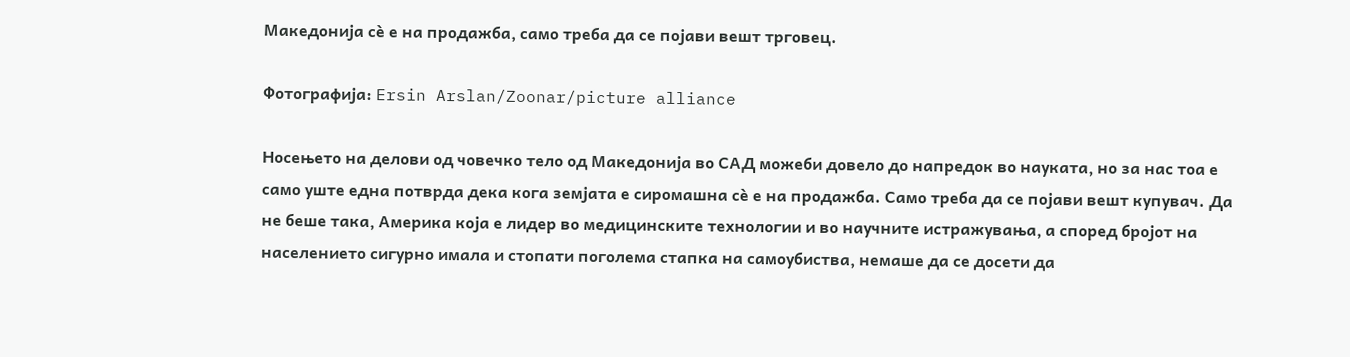Македонија сѐ е на продажба, само треба да се појави вешт трговец.

Фотографија: Ersin Arslan/Zoonar/picture alliance

Носењето на делови од човечко тело од Македонија во САД можеби довело до напредок во науката, но за нас тоа е само уште една потврда дека кога земјата е сиромашна сѐ е на продажба. Само треба да се појави вешт купувач. Да не беше така, Америка која е лидер во медицинските технологии и во научните истражувања, а според бројот на населението сигурно имала и стопати поголема стапка на самоубиства, немаше да се досети да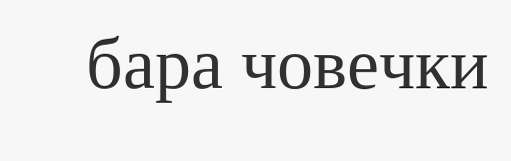бара човечки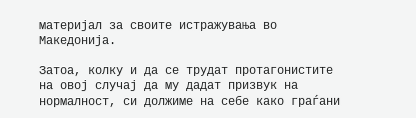материјал за своите истражувања во Македонија.

Затоа, колку и да се трудат протагонистите на овој случај да му дадат призвук на нормалност, си должиме на себе како граѓани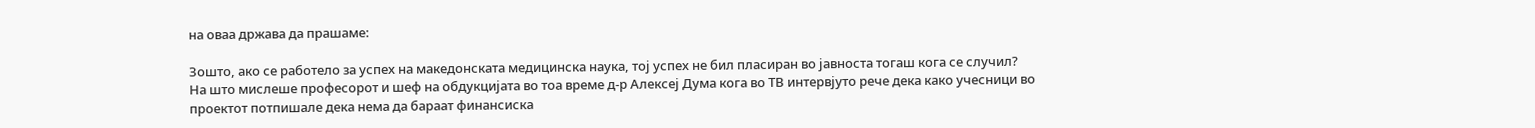на оваа држава да прашаме:

Зошто, ако се работело за успех на македонската медицинска наука, тој успех не бил пласиран во јавноста тогаш кога се случил? На што мислеше професорот и шеф на обдукцијата во тоа време д-р Алексеј Дума кога во ТВ интервјуто рече дека како учесници во проектот потпишале дека нема да бараат финансиска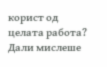корист од целата работа? Дали мислеше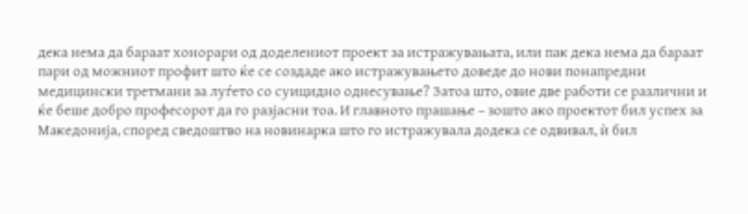дека нема да бараат хонорари од доделениот проект за истражувањата, или пак дека нема да бараат пари од можниот профит што ќе се создаде ако истражувањето доведе до нови понапредни медицински третмани за луѓето со суицидно однесување? Затоа што, овие две работи се различни и ќе беше добро професорот да го разјасни тоа. И главното прашање – зошто ако проектот бил успех за Македонија, според сведоштво на новинарка што го истражувала додека се одвивал, ѝ бил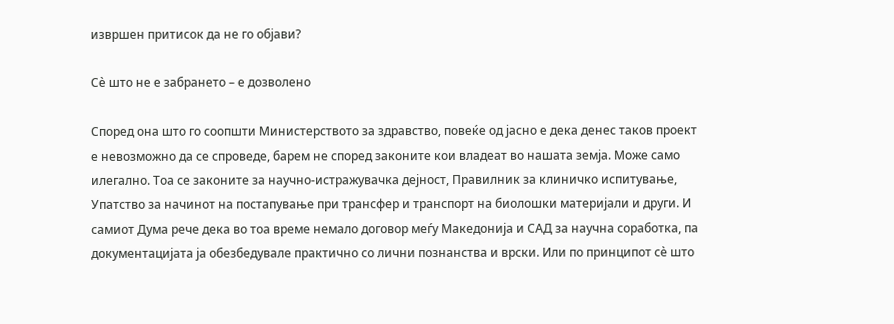извршен притисок да не го објави?

Сѐ што не е забрането – е дозволено

Според она што го соопшти Министерството за здравство, повеќе од јасно е дека денес таков проект е невозможно да се спроведе, барем не според законите кои владеат во нашата земја. Може само илегално. Тоа се законите за научно-истражувачка дејност, Правилник за клиничко испитување, Упатство за начинот на постапување при трансфер и транспорт на биолошки материјали и други. И самиот Дума рече дека во тоа време немало договор меѓу Македонија и САД за научна соработка, па документацијата ја обезбедувале практично со лични познанства и врски. Или по принципот сѐ што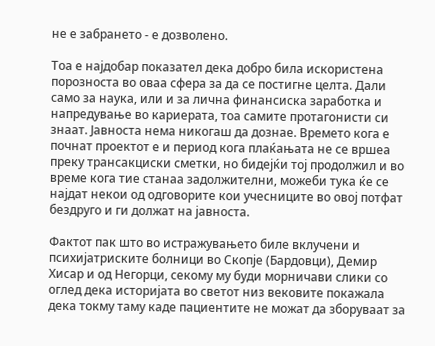не е забрането - е дозволено.

Тоа е најдобар показател дека добро била искористена порозноста во оваа сфера за да се постигне целта. Дали само за наука, или и за лична финансиска заработка и напредување во кариерата, тоа самите протагонисти си знаат. Јавноста нема никогаш да дознае. Времето кога е почнат проектот е и период кога плаќањата не се вршеа преку трансакциски сметки, но бидејќи тој продолжил и во време кога тие станаа задолжителни, можеби тука ќе се најдат некои од одговорите кои учесниците во овој потфат бездруго и ги должат на јавноста.

Фактот пак што во истражувањето биле вклучени и психијатриските болници во Скопје (Бардовци), Демир Хисар и од Негорци, секому му буди морничави слики со оглед дека историјата во светот низ вековите покажала дека токму таму каде пациентите не можат да зборуваат за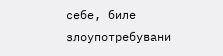себе, биле злоупотребувани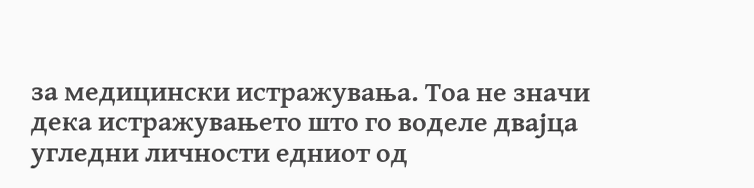за медицински истражувања. Тоа не значи дека истражувањето што го воделе двајца угледни личности едниот од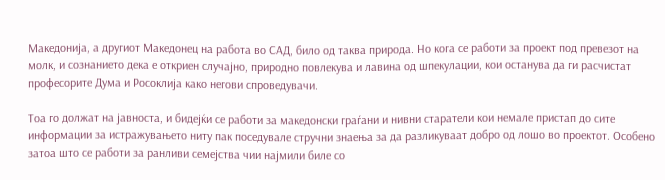Македонија, а другиот Македонец на работа во САД, било од таква природа. Но кога се работи за проект под превезот на молк, и сознанието дека е откриен случајно, природно повлекува и лавина од шпекулации, кои останува да ги расчистат професорите Дума и Росоклија како негови спроведувачи.

Тоа го должат на јавноста, и бидејќи се работи за македонски граѓани и нивни старатели кои немале пристап до сите информации за истражувањето ниту пак поседувале стручни знаења за да разликуваат добро од лошо во проектот. Особено затоа што се работи за ранливи семејства чии најмили биле со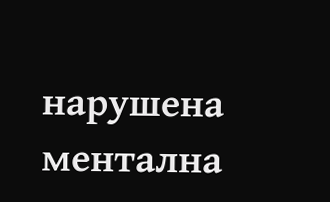нарушена ментална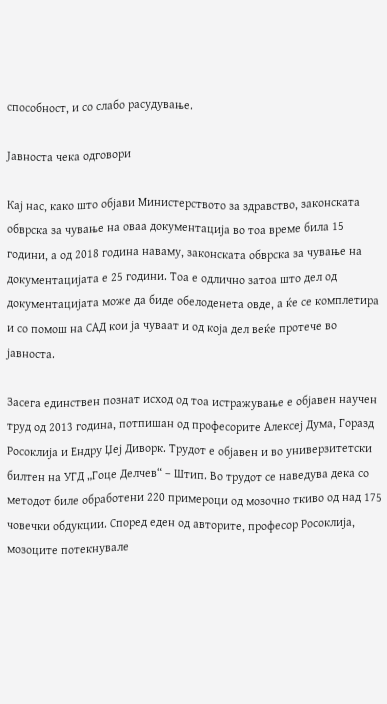способност, и со слабо расудување.

Јавноста чека одговори

Кај нас, како што објави Министерството за здравство, законската обврска за чување на оваа документација во тоа време била 15 години, а од 2018 година наваму, законската обврска за чување на документацијата е 25 години. Тоа е одлично затоа што дел од документацијата може да биде обелоденета овде, а ќе се комплетира и со помош на САД кои ја чуваат и од која дел веќе протече во јавноста.

Засега единствен познат исход од тоа истражување е објавен научен труд од 2013 година, потпишан од професорите Алексеј Дума, Горазд Росоклија и Ендру Џеј Диворк. Трудот е објавен и во универзитетски билтен на УГД „Гоце Делчев“ – Штип. Во трудот се наведува дека со методот биле обработени 220 примероци од мозочно ткиво од над 175 човечки обдукции. Според еден од авторите, професор Росоклија, мозоците потекнувале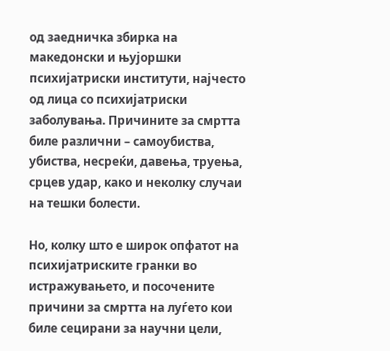од заедничка збирка на македонски и њујоршки психијатриски институти, најчесто од лица со психијатриски заболувања. Причините за смртта биле различни – самоубиства, убиства, несреќи, давења, труења, срцев удар, како и неколку случаи на тешки болести.

Но, колку што е широк опфатот на психијатриските гранки во истражувањето, и посочените причини за смртта на луѓето кои биле сецирани за научни цели,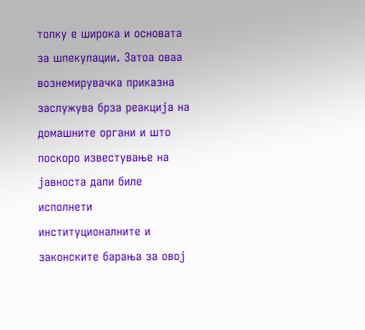толку е широка и основата за шпекулации. Затоа оваа вознемирувачка приказна заслужува брза реакција на домашните органи и што поскоро известување на јавноста дали биле исполнети институционалните и законските барања за овој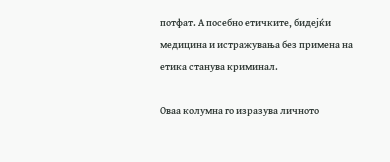потфат. А посебно етичките, бидејќи медицина и истражувања без примена на етика станува криминал.

Оваа колумна го изразува личното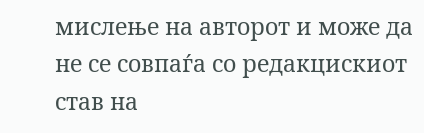мислење на авторот и може да не се совпаѓа со редакцискиот став на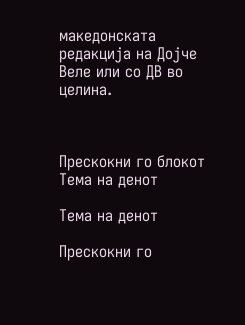македонската редакција на Дојче Веле или со ДВ во целина.



Прескокни го блокот Тема на денот

Тема на денот

Прескокни го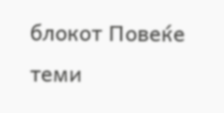блокот Повеќе теми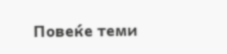Повеќе теми